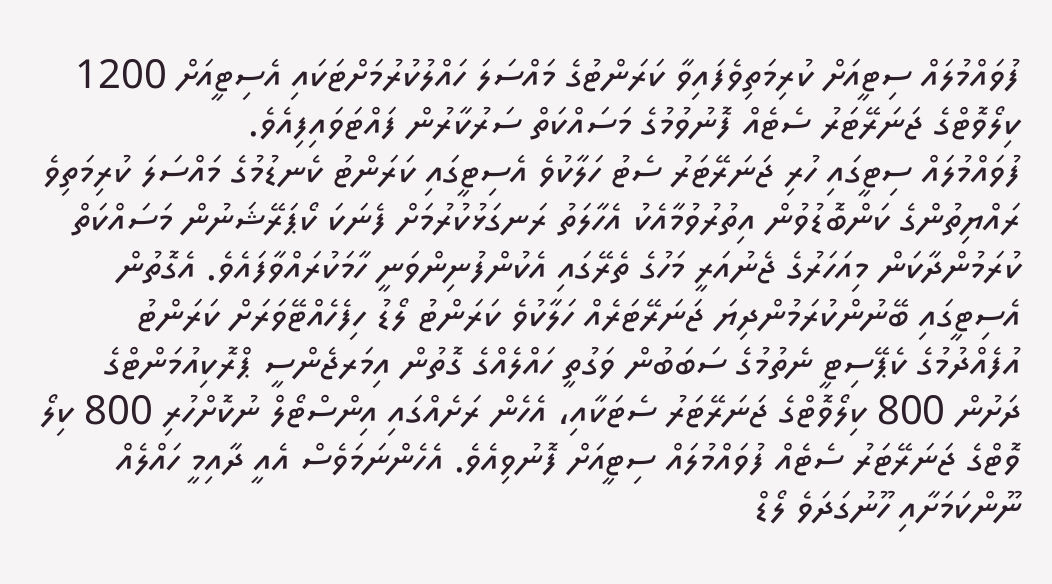ފުވައްމުލައް ސިޓީއަށް ކުރިމަތިވެފައިވާ ކަރަންޓުގެ މައްސަލަ ހައްލުކުރުމަށްޓަކައި އެސިޓީއަށް 1200 ކިލޯވޮޓްގެ ޖަނަރޭޓަރު ސެޓެއް ފޮނުވުމުގެ މަސައްކަތް ސަރުކާރުން ފައްޓަވައިފިއެވެ.
ފުވައްމުލައް ސިޓީގައި ހުރި ޖަނަރޭޓަރު ސެޓު ހަލާކުވެ އެސިޓީގައި ކަރަންޓު ކެނޑުމުގެ މައްސަލަ ކުރިމަތިވެ ރައްޔިތުންގެ ކަންބޮޑުވުން އިތުރުވުމާއެކު އެހާލަތު ރަނގަޅުކުރުމަށް ފެނަކަ ކޯޕަރޭޝަނުން މަސައްކަތް ކުރަމުންދާކަން މިއަހަރުގެ ޖެނުއަރީ މަހުގެ ތެރޭގައި އެކުންފުނިންވަނީ ހާމަކުރައްވާފައެވެ. އެގޮތުން އެސިޓީގައި ބޭނުންކުރަމުންދިޔަ ޖަނަރޭޓަރެއް ހަލާކުވެ ކަރަންޓު ލޯޑު ހިފެހެއްޓޭވަރަށް ކަރަންޓު އުފެއްދުމުގެ ކެޕޭސިޓީ ނެތުމުގެ ސަބަބުން ވަގުތީ ހައްލެއްގެ ގޮތުން އިމަރޖެންސީ ޕްރޮކިއުމަންޓްގެ ދަށުން 800 ކިލޯވޮޓްގެ ޖަނަރޭޓަރު ސެޓަކާއި، އެހެން ރަށެއްގައި އިންސްޓޯލް ނުކޮށްހުރި 800 ކިލޯ ވޮޓްގެ ޖަނަރޭޓަރު ސެޓެއް ފުވައްމުލައް ސިޓީއަށް ފޮނުވިއެވެ. އެހެންނަމަވެސް އެއީ ދާއިމީ ހައްލެއް ނޫންކަމަށާއި ހޫނުގަދަވެ ލޯޑް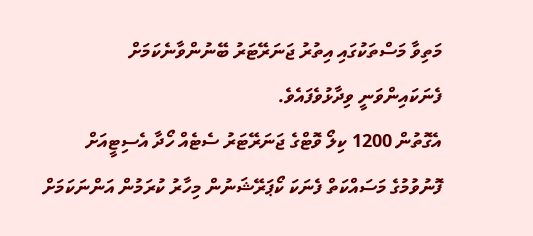މަތިވާ މަސްތަކުގައި އިތުރު ޖަނަރޭޓަރު ބޭނުންވާނެކަމަށް ފެނަކައިންވަނީ ވިދާޅުވެފައެވެ.
އެގޮތުން 1200 ކިލޯ ވޮޓްގެ ޖަނަރޭޓަރު ސެޓެއް ހޯދާ އެސިޓީއަށް ފޮނުވުމުގެ މަސައްކަތް ފެނަކަ ކޯޕަރޭޝަނުން މިހާރު ކުރަމުން އަންނަކަމަށް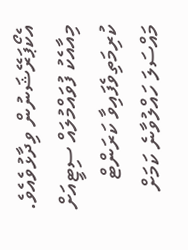އެކޯޕަރޭޝަނުން ވިދާޅުވެއެވެ. މިއާއެކު ފުވައްމުލައް ސިޓީއަށް ކުރިމަތިވެފައިވާ ކަރަންޓް މައްސަލަ ހައްލުވާނެ ކަމަށް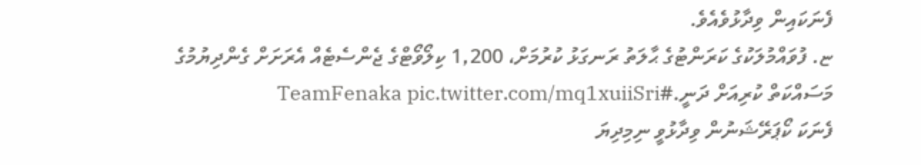ފެނަކައިން ވިދާޅުވެއެވެ.
ޏ. ފުވައްމުލަކުގެ ކަރަންޓުގެ ޙާލަތު ރަނގަޅު ކުރުމަށް، 1,200 ކިލޯވޯޓްގެ ޖެންސެޓެއް އެރަށަށް ގެންދިޔުމުގެ މަސައްކަތް ކުރިއަށް ދަނީ.#TeamFenaka pic.twitter.com/mq1xuiiSri
ފެނަކަ ކޯޕަރޭޝަނުން ވިދާޅުވީ ނިމިދިޔަ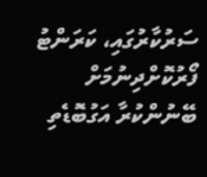ސަރުކާރުގައި، ކަރަންޓު ފޯރުކޮށްދިނުމަށް ބޭނުންކުރާ އަގުބޮޑެތި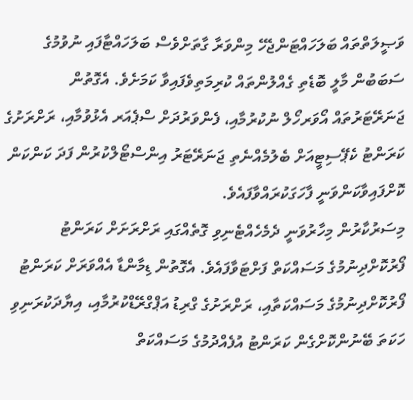ވަޞީލަތްތައް ބަލަހައްޓަންޖެހޭ މިންވަރާ ގާތަށްވެސް ބަލަހައްޓާފައި ނުވުމުގެ ސަބަބުން މާލީ ބޮޑެތި ގެއްލުންތައް ކުރިމަތިވެފައިވާ ކަމަށެވެ. އެގޮތުން ޖަނަރޭޓަރުތައް އޯވަރހޯލް ނުކުރުމާއި، ފެންވަރުދަށް ސްޕެއަރ އެޅުވުމާއި، ރަށްރަށުގެ ކަރަންޓު ކެޕޭސިޓީއަށް ބެލުމެއްނެތި ޖަނަރޭޓަރު އިންސްޓޯލްކުރުން ފަދަ ކަންކަން ކޮށްފައިވާކަންވަނީ ފާހަގަކުރައްވާފައެވެ.
މިސަރުކާރުން މިހާރުވަނީ ދެމެހެއްޓެނިވި ގޮތެއްގައި ރަށްރަށަށް ކަރަންޓު ފޯރުކޮށްދިނުމުގެ މަސައްކަތް ފަށްޓަވާފައެވެ. އެގޮތުން ޑިމާންޑާ އެއްވަރަށް ކަރަންޓު ފޯރުކޮށްދިނުމުގެ މަސައްކަތާއި، ރަށްރަށުގެ ގްރިޑު އަޕްގްރޭޑްކުރުމާއި، އިޔާދަކުރަނިވި ހަކަތަ ބޭނުންކޮށްގެން ކަރަންޓު އުފެއްދުމުގެ މަސައްކަތް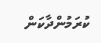ކުރަމުންދާކަން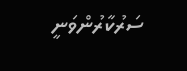ސަރުކާރުންވަނީ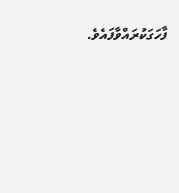ފާހަގަކުރައްވާފައެވެ.